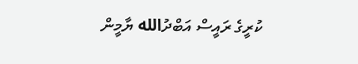ކުރީގެ ރައީސް އަބްދުالله ޔާމީން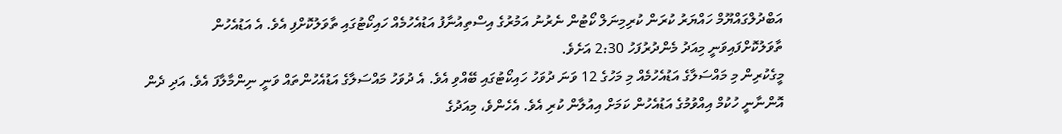އަބްދުލްގައްޔޫމް ހައްޔަރު ކުރަން ކުރިމިނަލް ކޯޓުން ނެރުނު އަމުރުގެ އިސްތިއުނާފު އަޑުއެހުމެއް ހައިކޯޓުގައި ތާވަލުކޮށްފި އެވެ. އެ އަޑުއެހުން ތާވަލުކޮށްފައިވަނީ މިއަދު މެންދުރުފަހު 2:30 އަށެވެ.
މީގެކުރިން މި މައްސަލާގެ އަޑުއެހުމެއް މި މަހުގެ 12 ވަނަ ދުވަހު ހައިކޯޓުގައި ބޭއްވި އެވެ. އެ ދުވަހު މައްސަލާގެ އަޑުއެހުންތައް ވަނީ ނިންމާލާފަ އެވެ. އަދި ދެން އޮންނާނީ ހުކުމް އިއްވުމުގެ އަޑުއެހުން ކަމަށް އިއުލާން ކުރި އެވެ. އެހެންވެ، މިއަދުގެ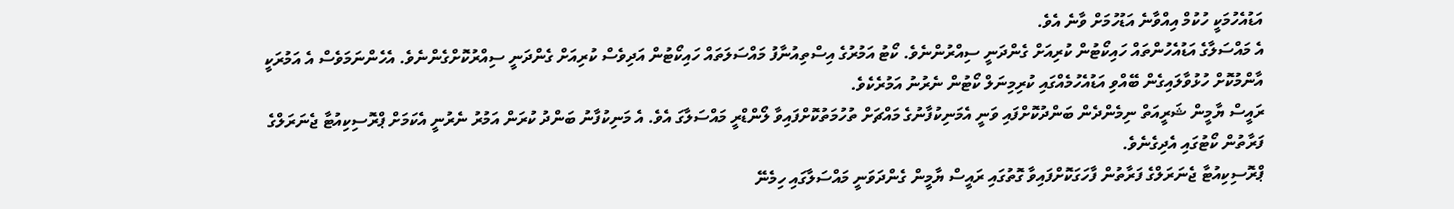އަޑުއެހުމަކީ ހުކުމް އިއްވާނެ އަޑުހުމަށް ވާނެ އެވެ.
އެ މައްސަލާގެ އަޑުއެހުންތައް ހައިކޯޓުން ކުރިއަށް ގެންދަނީ ސިއްރުންނެވެ. ކޯޓު އަމުރުގެ އިސްތިއުނާފު މައްސަލަތައް ހައިކޯޓުން އަދިވެސް ކުރިއަށް ގެންދަނީ ސިއްރުކޮށްގެންނެވެ. އެހެންނަމަވެސް އެ އަމުރަކީ އާންމުކޮށް ހުޅުވާލައިގެން ބޭއްވި އަޑުއެހުމެއްގައި ކުރިމިނަލް ކޯޓުން ނެރުނު އަމުރެކެވެ.
ރައީސް ޔާމީން ޝަރީއަތް ނިމެންދެން ބަންދުކޮށްފައި ވަނީ އެމަނިކުފާނުގެ މައްޗަށް ތުހުމަތުކޮށްފައިވާ ލޯންޑްރީ މައްސަލާގަ އެވެ. އެ މަނިކުފާނު ބަންދު ކުރަން އަމުރު ނެރުނީ އެކަމަށް ޕްރޮސިކިއުޓާ ޖެނަރަލްގެ ފަރާތުން ކޯޓުގައި އެދިގެނެވެ.
ޕްރޮސިކިއުޓާ ޖެނަރަލްގެ ފަރާތުން ފާހަގަކޮށްފައިވާ ގޮތުގައި ރައީސް ޔާމީން ގެންދަވަނީ މައްސަލާގައި ހިމެނޭ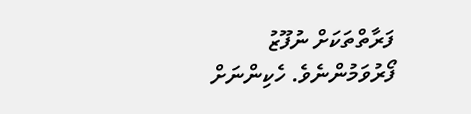ފަރާތްތަކަށް ނުފޫޒު ފޯރުވަމުންނެވެ. ހެކިންނަށް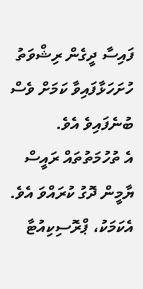ފައިސާ ދީގެން ރިޝްވަތު ހުށަހަޅާފައިވާ ކަމަށް ވެސް ބުނެފައިވެ އެވެ.
އެ ތުހުމަތުތައް ރައީސް ޔާމީން ދޮގު ކުރައްވަ އެވެ. އެކަމަކު، ޕްރޮސިކިއުޓާ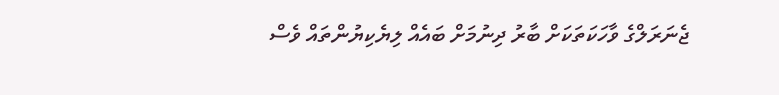ޖެނަރަލްގެ ވާހަކަތަކަށް ބާރު ދިނުމަށް ބައެއް ލިޔެކިޔުންތައް ވެސް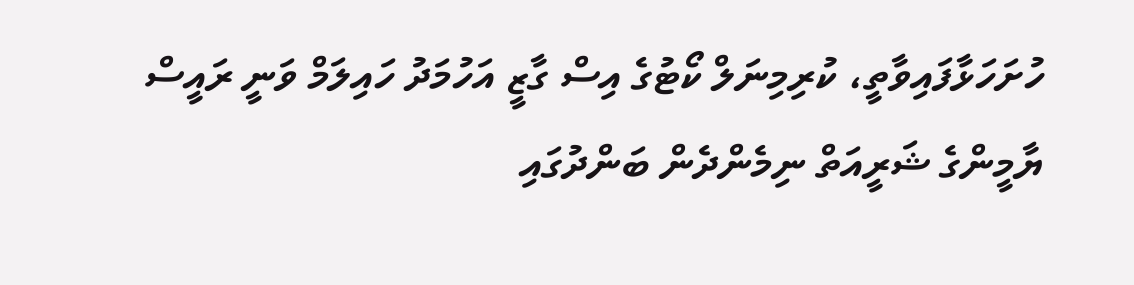ހުށަހަޅާފައިވާތީ، ކުރިމިނަލް ކޯޓުގެ އިސް ގާޒީ އަހުމަދު ހައިލަމް ވަނީ ރައީސް ޔާމީންގެ ޝަރީއަތް ނިމެންދެން ބަންދުގައި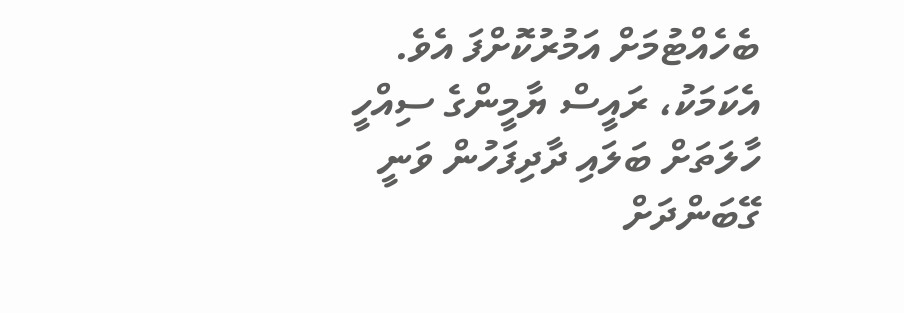ބެހެއްޓުމަށް އަމުރުކޮށްފަ އެވެ.
އެކަމަކު، ރައީސް ޔާމީންގެ ސިއްހީ ހާލަތަށް ބަލައި ދާދިފަހުން ވަނީ ގޭބަންދަށް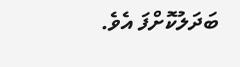ބަދަލުކޮށްފަ އެވެ.